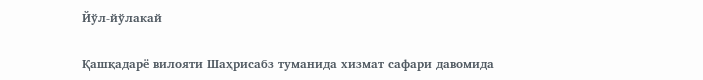Йўл-йўлакай

Қашқадарё вилояти Шаҳрисабз туманида хизмат сафари давомида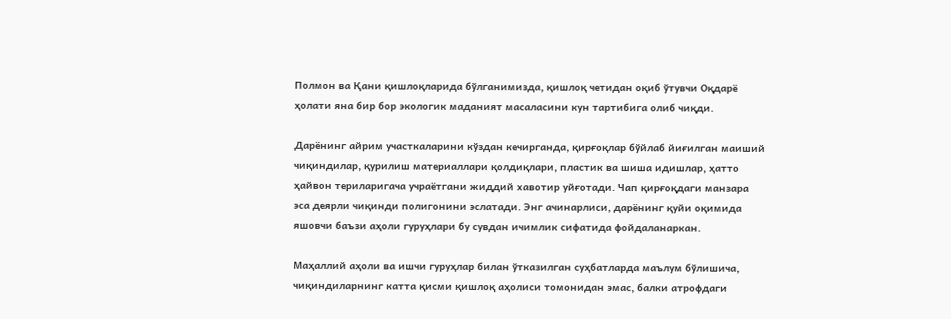Полмон ва Қани қишлоқларида бўлганимизда, қишлоқ четидан оқиб ўтувчи Оқдарё ҳолати яна бир бор экологик маданият масаласини кун тартибига олиб чиқди.

Дарёнинг айрим участкаларини кўздан кечирганда, қирғоқлар бўйлаб йиғилган маиший чиқиндилар, қурилиш материаллари қолдиқлари, пластик ва шиша идишлар, ҳатто ҳайвон териларигача учраётгани жиддий хавотир уйғотади. Чап қирғоқдаги манзара эса деярли чиқинди полигонини эслатади. Энг ачинарлиси, дарёнинг қуйи оқимида яшовчи баъзи аҳоли гуруҳлари бу сувдан ичимлик сифатида фойдаланаркан.

Маҳаллий аҳоли ва ишчи гуруҳлар билан ўтказилган суҳбатларда маълум бўлишича, чиқиндиларнинг катта қисми қишлоқ аҳолиси томонидан эмас, балки атрофдаги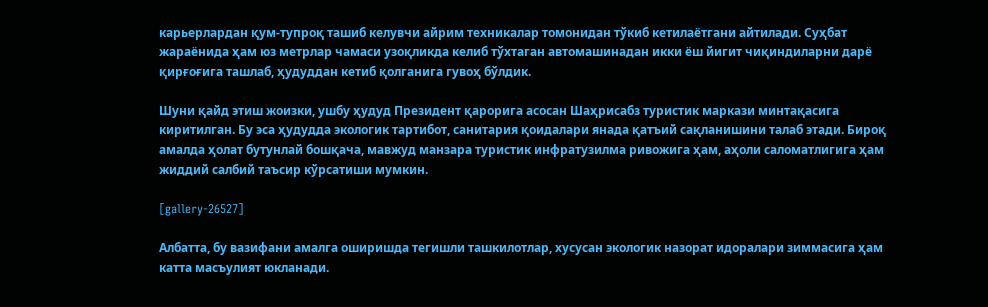карьерлардан қум-тупроқ ташиб келувчи айрим техникалар томонидан тўкиб кетилаётгани айтилади. Суҳбат жараёнида ҳам юз метрлар чамаси узоқликда келиб тўхтаган автомашинадан икки ёш йигит чиқиндиларни дарё қирғоғига ташлаб, ҳудуддан кетиб қолганига гувоҳ бўлдик.

Шуни қайд этиш жоизки, ушбу ҳудуд Президент қарорига асосан Шаҳрисабз туристик маркази минтақасига киритилган. Бу эса ҳудудда экологик тартибот, санитария қоидалари янада қатъий сақланишини талаб этади. Бироқ амалда ҳолат бутунлай бошқача, мавжуд манзара туристик инфратузилма ривожига ҳам, аҳоли саломатлигига ҳам жиддий салбий таъсир кўрсатиши мумкин.

[gallery-26527]

Албатта, бу вазифани амалга оширишда тегишли ташкилотлар, хусусан экологик назорат идоралари зиммасига ҳам катта масъулият юкланади.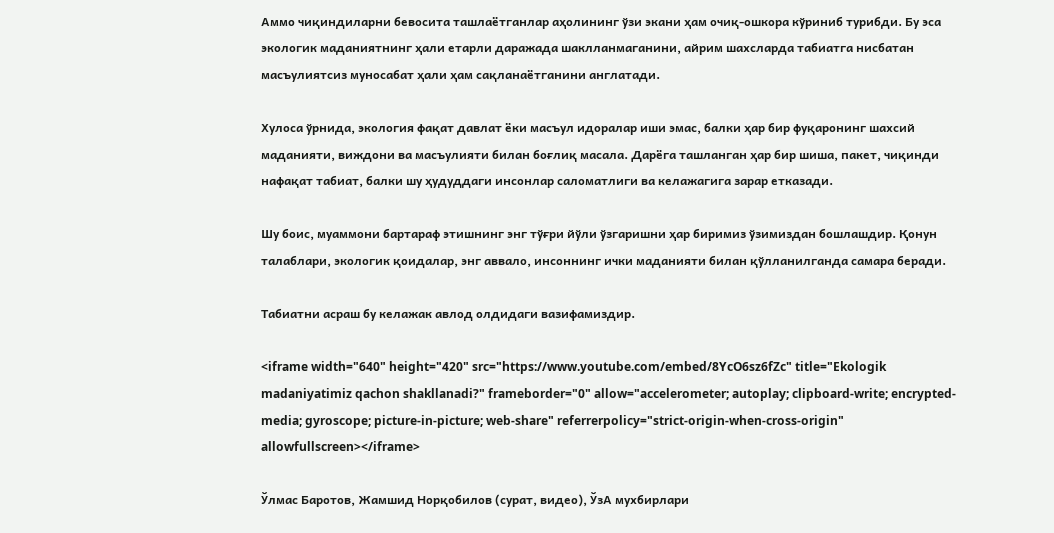Аммо чиқиндиларни бевосита ташлаётганлар аҳолининг ўзи экани ҳам очиқ-ошкора кўриниб турибди. Бу эса экологик маданиятнинг ҳали етарли даражада шаклланмаганини, айрим шахсларда табиатга нисбатан масъулиятсиз муносабат ҳали ҳам сақланаётганини англатади.

Хулоса ўрнида, экология фақат давлат ёки масъул идоралар иши эмас, балки ҳар бир фуқаронинг шахсий маданияти, виждони ва масъулияти билан боғлиқ масала. Дарёга ташланган ҳар бир шиша, пакет, чиқинди нафақат табиат, балки шу ҳудуддаги инсонлар саломатлиги ва келажагига зарар етказади.

Шу боис, муаммони бартараф этишнинг энг тўғри йўли ўзгаришни ҳар биримиз ўзимиздан бошлашдир. Қонун талаблари, экологик қоидалар, энг аввало, инсоннинг ички маданияти билан қўлланилганда самара беради.

Табиатни асраш бу келажак авлод олдидаги вазифамиздир.

<iframe width="640" height="420" src="https://www.youtube.com/embed/8YcO6sz6fZc" title="Ekologik madaniyatimiz qachon shakllanadi?" frameborder="0" allow="accelerometer; autoplay; clipboard-write; encrypted-media; gyroscope; picture-in-picture; web-share" referrerpolicy="strict-origin-when-cross-origin" allowfullscreen></iframe>

Ўлмас Баротов, Жамшид Норқобилов (сурат, видео), ЎзА мухбирлари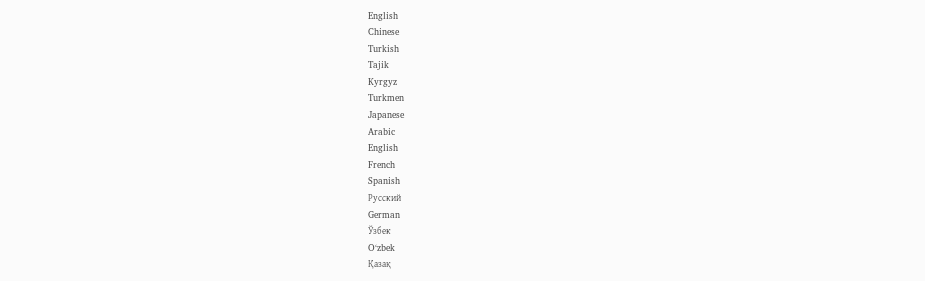English
Chinese
Turkish
Tajik
Kyrgyz
Turkmen
Japanese
Arabic
English
French
Spanish
Русский
German
Ўзбек
Oʻzbek
Қазақ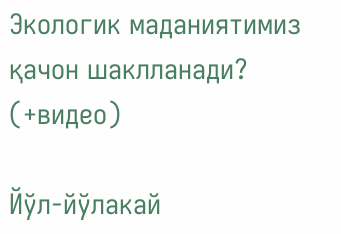Экологик маданиятимиз қачон шаклланади? (+видео)

Йўл-йўлакай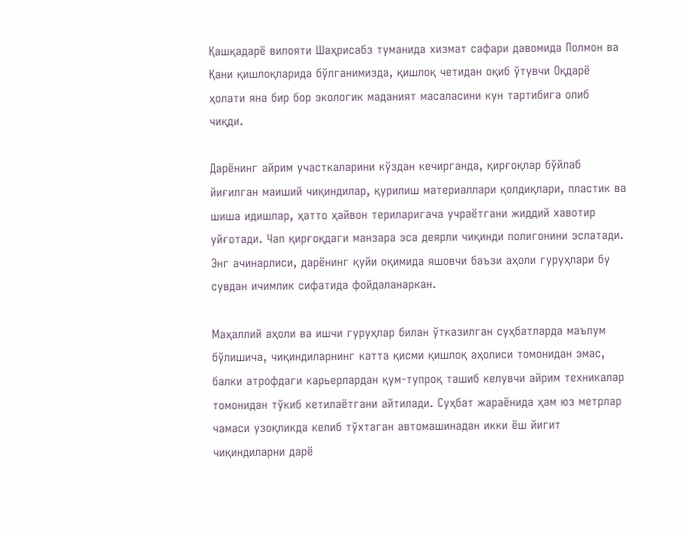Қашқадарё вилояти Шаҳрисабз туманида хизмат сафари давомида Полмон ва Қани қишлоқларида бўлганимизда, қишлоқ четидан оқиб ўтувчи Оқдарё ҳолати яна бир бор экологик маданият масаласини кун тартибига олиб чиқди.

Дарёнинг айрим участкаларини кўздан кечирганда, қирғоқлар бўйлаб йиғилган маиший чиқиндилар, қурилиш материаллари қолдиқлари, пластик ва шиша идишлар, ҳатто ҳайвон териларигача учраётгани жиддий хавотир уйғотади. Чап қирғоқдаги манзара эса деярли чиқинди полигонини эслатади. Энг ачинарлиси, дарёнинг қуйи оқимида яшовчи баъзи аҳоли гуруҳлари бу сувдан ичимлик сифатида фойдаланаркан.

Маҳаллий аҳоли ва ишчи гуруҳлар билан ўтказилган суҳбатларда маълум бўлишича, чиқиндиларнинг катта қисми қишлоқ аҳолиси томонидан эмас, балки атрофдаги карьерлардан қум-тупроқ ташиб келувчи айрим техникалар томонидан тўкиб кетилаётгани айтилади. Суҳбат жараёнида ҳам юз метрлар чамаси узоқликда келиб тўхтаган автомашинадан икки ёш йигит чиқиндиларни дарё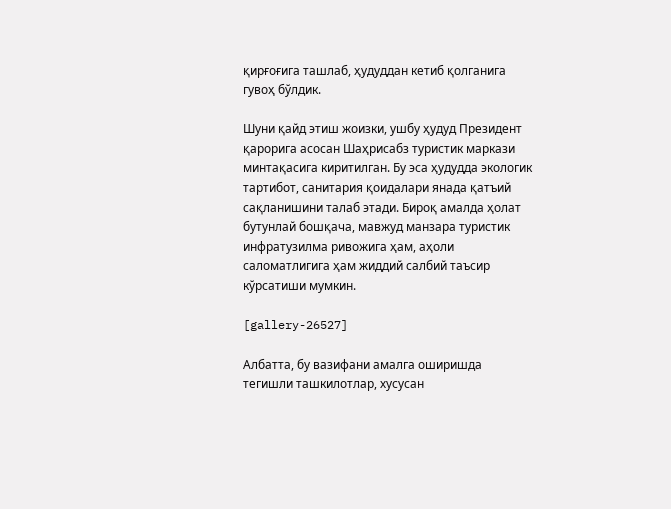қирғоғига ташлаб, ҳудуддан кетиб қолганига гувоҳ бўлдик.

Шуни қайд этиш жоизки, ушбу ҳудуд Президент қарорига асосан Шаҳрисабз туристик маркази минтақасига киритилган. Бу эса ҳудудда экологик тартибот, санитария қоидалари янада қатъий сақланишини талаб этади. Бироқ амалда ҳолат бутунлай бошқача, мавжуд манзара туристик инфратузилма ривожига ҳам, аҳоли саломатлигига ҳам жиддий салбий таъсир кўрсатиши мумкин.

[gallery-26527]

Албатта, бу вазифани амалга оширишда тегишли ташкилотлар, хусусан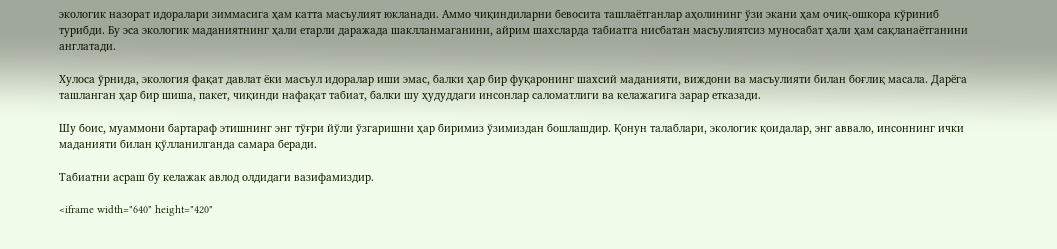экологик назорат идоралари зиммасига ҳам катта масъулият юкланади. Аммо чиқиндиларни бевосита ташлаётганлар аҳолининг ўзи экани ҳам очиқ-ошкора кўриниб турибди. Бу эса экологик маданиятнинг ҳали етарли даражада шаклланмаганини, айрим шахсларда табиатга нисбатан масъулиятсиз муносабат ҳали ҳам сақланаётганини англатади.

Хулоса ўрнида, экология фақат давлат ёки масъул идоралар иши эмас, балки ҳар бир фуқаронинг шахсий маданияти, виждони ва масъулияти билан боғлиқ масала. Дарёга ташланган ҳар бир шиша, пакет, чиқинди нафақат табиат, балки шу ҳудуддаги инсонлар саломатлиги ва келажагига зарар етказади.

Шу боис, муаммони бартараф этишнинг энг тўғри йўли ўзгаришни ҳар биримиз ўзимиздан бошлашдир. Қонун талаблари, экологик қоидалар, энг аввало, инсоннинг ички маданияти билан қўлланилганда самара беради.

Табиатни асраш бу келажак авлод олдидаги вазифамиздир.

<iframe width="640" height="420"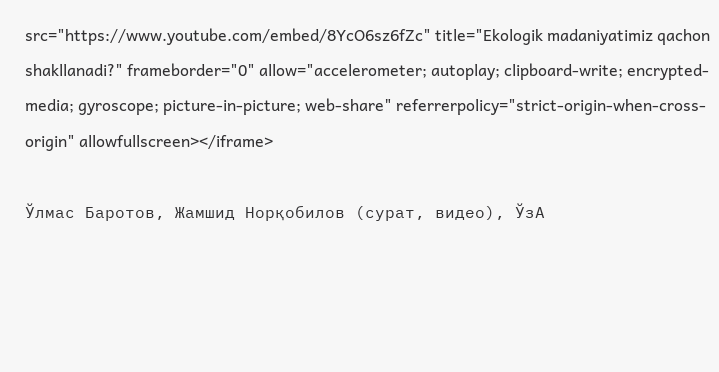src="https://www.youtube.com/embed/8YcO6sz6fZc" title="Ekologik madaniyatimiz qachon shakllanadi?" frameborder="0" allow="accelerometer; autoplay; clipboard-write; encrypted-media; gyroscope; picture-in-picture; web-share" referrerpolicy="strict-origin-when-cross-origin" allowfullscreen></iframe>

Ўлмас Баротов, Жамшид Норқобилов (сурат, видео), ЎзА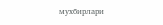мухбирлари